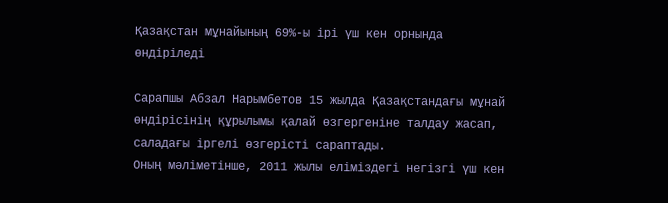Қазақстан мұнайының 69%-ы ірі үш кен орнында өндіріледі

Сарапшы Абзал Нарымбетов 15 жылда Қазақстандағы мұнай өндірісінің құрылымы қалай өзгергеніне талдау жасап, саладағы іргелі өзгерісті сараптады.
Оның мәліметінше, 2011 жылы еліміздегі негізгі үш кен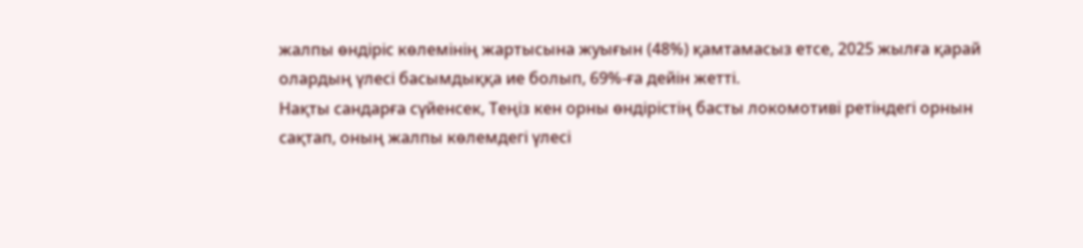жалпы өндіріс көлемінің жартысына жуығын (48%) қамтамасыз етсе, 2025 жылға қарай олардың үлесі басымдыққа ие болып, 69%-ға дейін жетті.
Нақты сандарға сүйенсек, Теңіз кен орны өндірістің басты локомотиві ретіндегі орнын сақтап, оның жалпы көлемдегі үлесі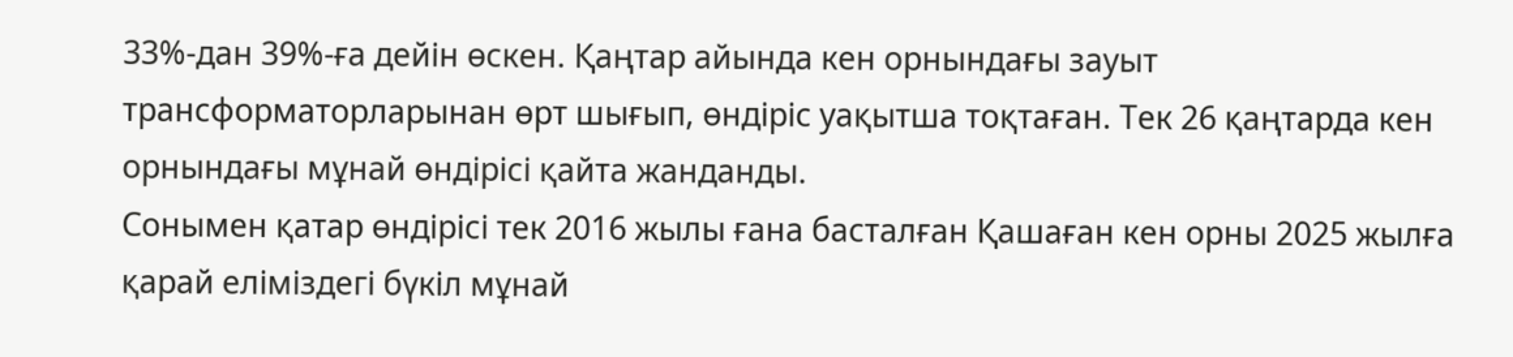33%-дан 39%-ға дейін өскен. Қаңтар айында кен орнындағы зауыт трансформаторларынан өрт шығып, өндіріс уақытша тоқтаған. Тек 26 қаңтарда кен орнындағы мұнай өндірісі қайта жанданды.
Сонымен қатар өндірісі тек 2016 жылы ғана басталған Қашаған кен орны 2025 жылға қарай еліміздегі бүкіл мұнай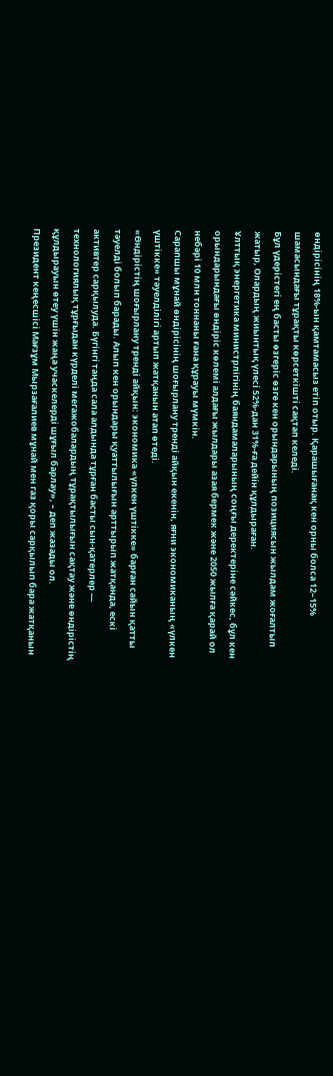өндірісінің 18%-ын қамтамасыз етіп отыр. Қарашығанақ кен орны болса 12–15% шамасындағы тұрақты көрсеткішті сақтап келеді.
Бұл үдерістегі ең басты өзгеріс өзге кен орындарының позициясын жылдам жоғалтып жатыр, Олардың жиынтық үлесі 52%-дан 31%-ға дейін құлдыраған.
Ұлттық энергетика министрлігінің баяндамаларының соңғы деректеріне сәйкес, бұл кен орындарындағы өндіріс көлемі алдағы жылдары азая бермек және 2050 жылға қарай ол небәрі 10 млн тоннаны ғана құрауы мүмкін.
Сарапшы мұнай өндірісінің шоғырлану тренді айқын екенін, яғни экономиканың «үлкен үштікке» тәуелділігі артып жатқанын атап өтеді.
«Өндірістің шоғырлану тренді айқын: экономика «үлкен үштікке» барған сайын қатты тәуелді болып барады. Алып кен орындары қуаттылығын арттырып жатқанда, ескі активтер сарқылуда. Бүгінгі таңда сала алдында тұрған басты сын-қатерлер — технологиялық тұрғыдан күрделі мегажобалардың тұрақтылығын сақтау және өндірістің құлдырауын өтеу үшін жаңа учаскелерді шұғыл барлау», – деп жазады ол.
Президент кеңесшісі Мағзұм Мырзағалиев мұнай мен газ қоры сарқылып бара жатқанын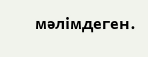мәлімдеген.